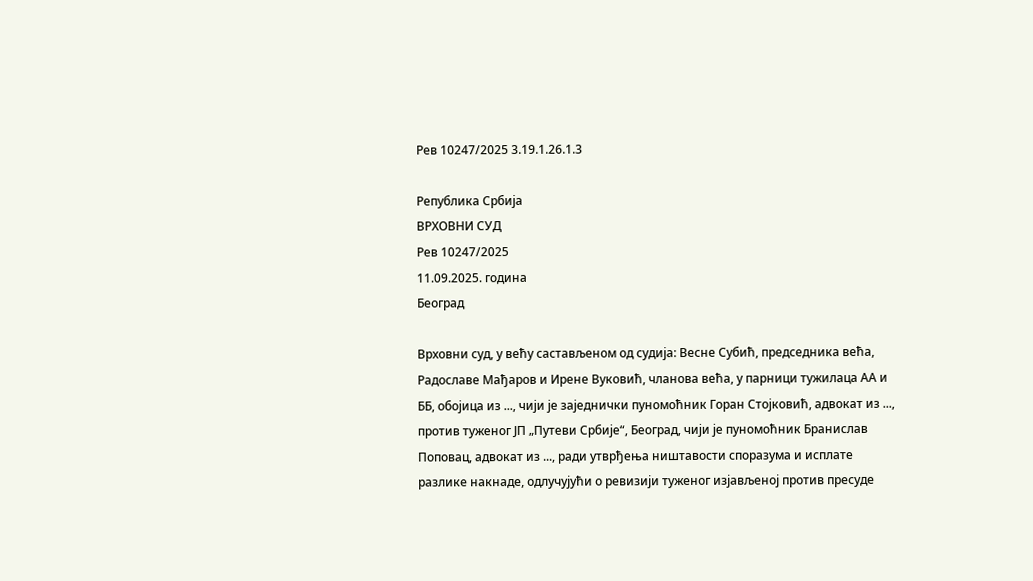Рев 10247/2025 3.19.1.26.1.3

Република Србија
ВРХОВНИ СУД
Рев 10247/2025
11.09.2025. година
Београд

Врховни суд, у већу састављеном од судија: Весне Субић, председника већа, Радославе Мађаров и Ирене Вуковић, чланова већа, у парници тужилаца АА и ББ, обојица из ..., чији је заједнички пуномоћник Горан Стојковић, адвокат из ..., против туженог ЈП „Путеви Србије“, Београд, чији је пуномоћник Бранислав Поповац, адвокат из ..., ради утврђења ништавости споразума и исплате разлике накнаде, одлучујући о ревизији туженог изјављеној против пресуде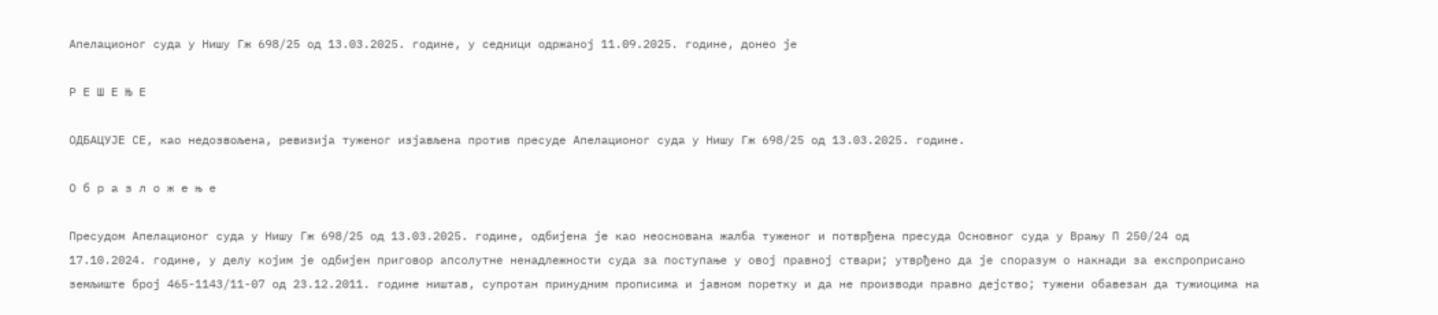Апелационог суда у Нишу Гж 698/25 од 13.03.2025. године, у седници одржаној 11.09.2025. године, донео је

Р Е Ш Е Њ Е

ОДБАЦУЈЕ СЕ, као недозвољена, ревизија туженог изјављена против пресуде Апелационог суда у Нишу Гж 698/25 од 13.03.2025. године.

О б р а з л о ж е њ е

Пресудом Апелационог суда у Нишу Гж 698/25 од 13.03.2025. године, одбијена је као неоснована жалба туженог и потврђена пресуда Основног суда у Врању П 250/24 од 17.10.2024. године, у делу којим је одбијен приговор апсолутне ненадлежности суда за поступање у овој правној ствари; утврђено да је споразум о накнади за експроприсано земљиште број 465-1143/11-07 од 23.12.2011. године ништав, супротан принудним прописима и јавном поретку и да не производи правно дејство; тужени обавезан да тужиоцима на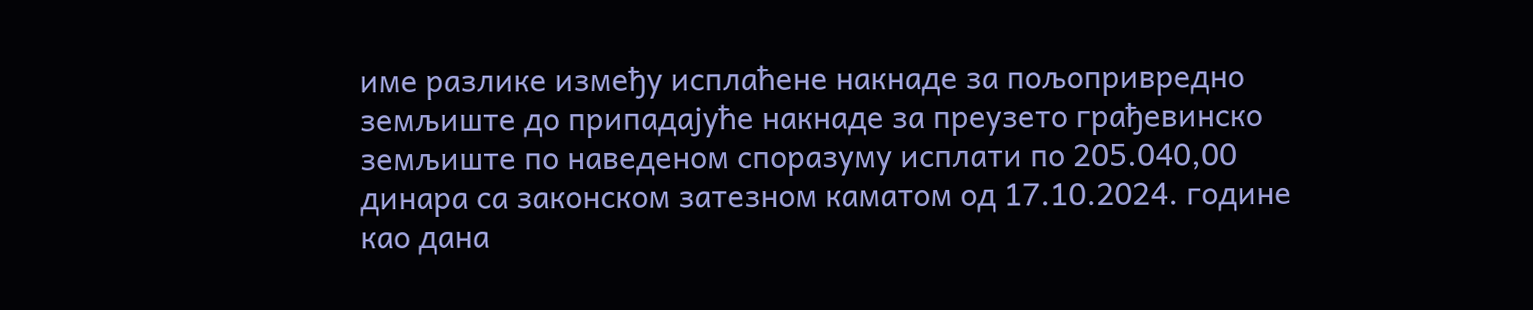име разлике између исплаћене накнаде за пољопривредно земљиште до припадајуће накнаде за преузето грађевинско земљиште по наведеном споразуму исплати по 205.040,00 динара са законском затезном каматом од 17.10.2024. године као дана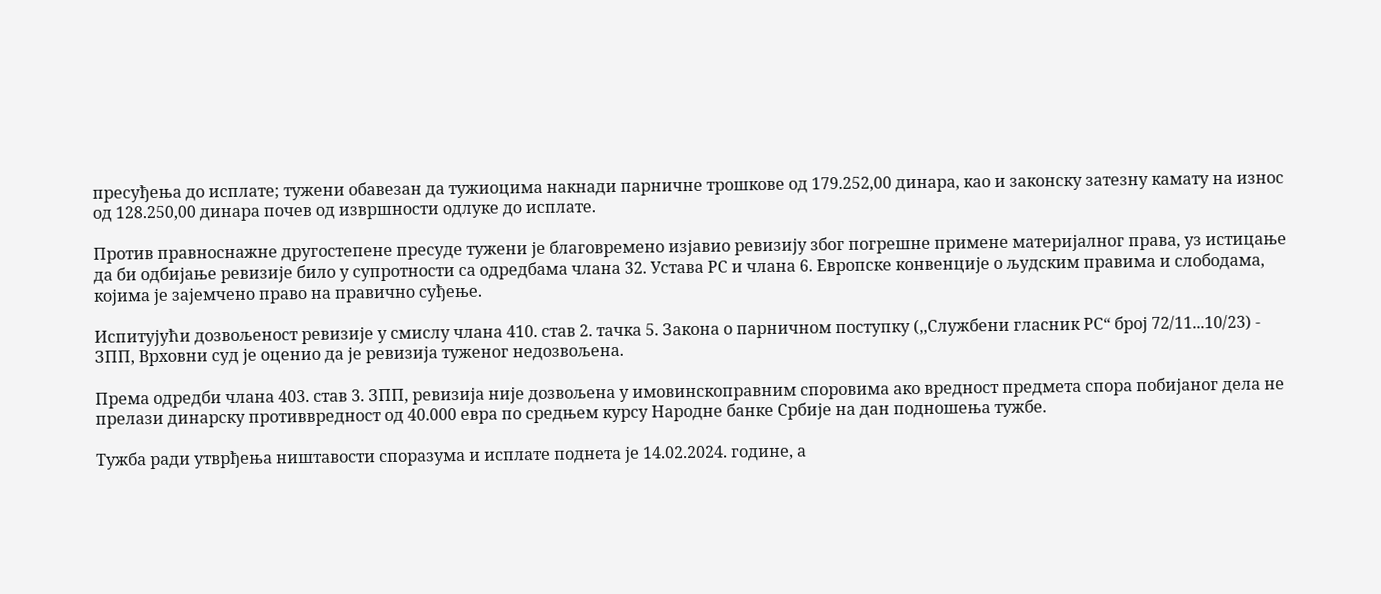пресуђења до исплате; тужени обавезан да тужиоцима накнади парничне трошкове од 179.252,00 динара, као и законску затезну камату на износ од 128.250,00 динара почев од извршности одлуке до исплате.

Против правноснажне другостепене пресуде тужени је благовремено изјавио ревизију због погрешне примене материјалног права, уз истицање да би одбијање ревизије било у супротности са одредбама члана 32. Устава РС и члана 6. Европске конвенције о људским правима и слободама, којима је зајемчено право на правично суђење.

Испитујући дозвољеност ревизије у смислу члана 410. став 2. тачка 5. Закона о парничном поступку (,,Службени гласник РС“ број 72/11...10/23) - ЗПП, Врховни суд је оценио да је ревизија туженог недозвољена.

Према одредби члана 403. став 3. ЗПП, ревизија није дозвољена у имовинскоправним споровима ако вредност предмета спора побијаног дела не прелази динарску противвредност од 40.000 евра по средњем курсу Народне банке Србије на дан подношења тужбе.

Тужба ради утврђења ништавости споразума и исплате поднета је 14.02.2024. године, а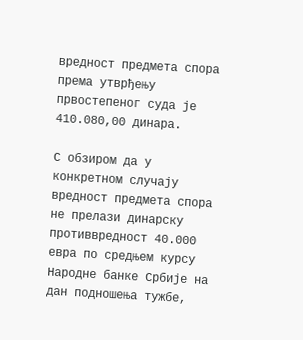вредност предмета спора према утврђењу првостепеног суда је 410.080,00 динара.

С обзиром да у конкретном случају вредност предмета спора не прелази динарску противвредност 40.000 евра по средњем курсу Народне банке Србије на дан подношења тужбе,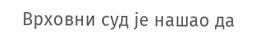Врховни суд је нашао да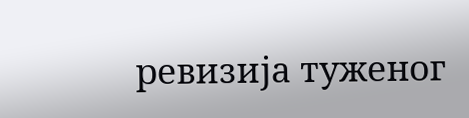ревизија туженог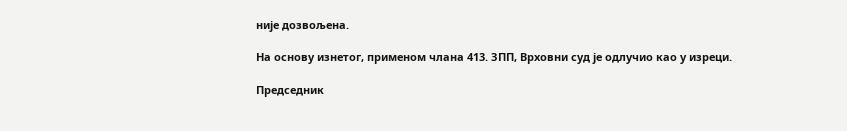није дозвољена.

На основу изнетог, применом члана 413. ЗПП, Врховни суд је одлучио као у изреци.

Председник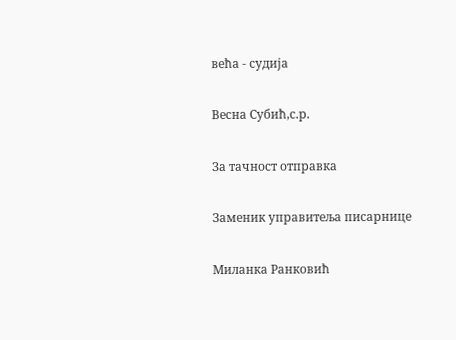већа - судија

Весна Субић,с.р.

За тачност отправка

Заменик управитеља писарнице

Миланка Ранковић